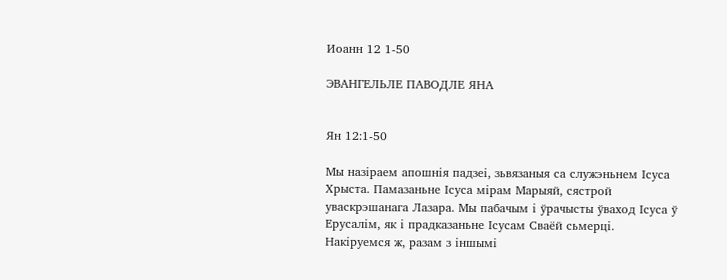Иоанн 12 1-50

ЭВАНГЕЛЬЛЕ ПАВОДЛЕ ЯНА


Ян 12:1-50

Мы назіраем апошнія падзеі, зьвязаныя са служэньнем Ісуса Хрыста. Памазаньне Ісуса мірам Марыяй, сястрой уваскрэшанага Лазара. Мы пабачым і ўрачысты ўваход Ісуса ў Ерусалім, як і прадказаньне Ісусам Сваёй сьмерці. Накіруемся ж, разам з іншымі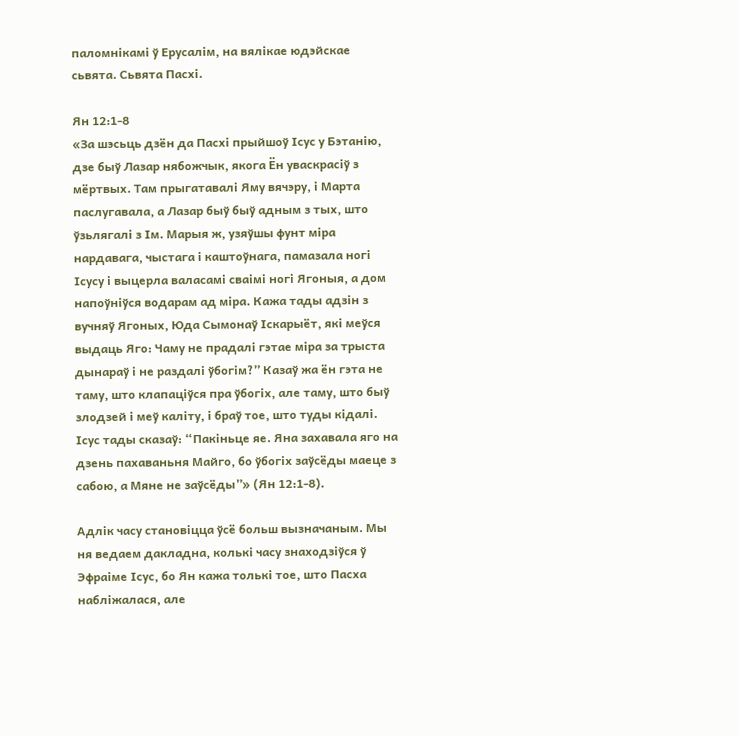паломнікамі ў Ерусалім, на вялікае юдэйскае сьвята. Сьвята Пасхі.

Ян 12:1-8
«За шэсьць дзён да Пасхі прыйшоў Ісус у Бэтанію, дзе быў Лазар нябожчык, якога Ён уваскрасіў з мёртвых. Там прыгатавалі Яму вячэру, і Марта паслугавала, а Лазар быў быў адным з тых, што ўзьлягалі з Ім. Марыя ж, узяўшы фунт міра нардавага, чыстага і каштоўнага, памазала ногі Ісусу і выцерла валасамі сваімі ногі Ягоныя, а дом напоўніўся водарам ад міра. Кажа тады адзін з вучняў Ягоных, Юда Сымонаў Іскарыёт, які меўся выдаць Яго: Чаму не прадалі гэтае міра за трыста дынараў і не раздалі ўбогім?” Казаў жа ён гэта не таму, што клапаціўся пра ўбогіх, але таму, што быў злодзей і меў каліту, і браў тое, што туды кідалі. Ісус тады сказаў: “Пакіньце яе. Яна захавала яго на дзень пахаваньня Майго, бо ўбогіх заўсёды маеце з сабою, а Мяне не заўсёды”» (Ян 12:1-8).

Адлік часу становіцца ўсё больш вызначаным. Мы ня ведаем дакладна, колькі часу знаходзіўся ў Эфраіме Ісус, бо Ян кажа толькі тое, што Пасха набліжалася, але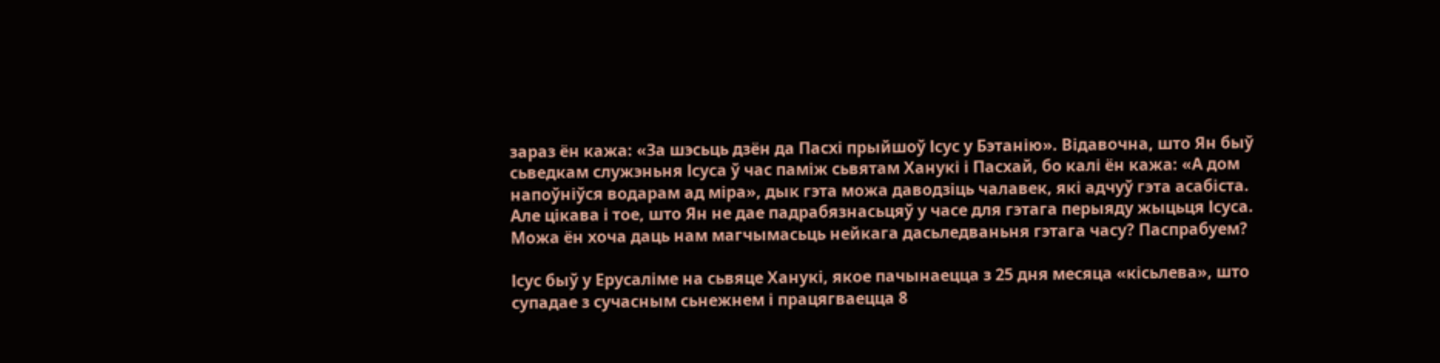зараз ён кажа: «За шэсьць дзён да Пасхі прыйшоў Ісус у Бэтанію». Відавочна, што Ян быў сьведкам служэньня Ісуса ў час паміж сьвятам Ханукі і Пасхай, бо калі ён кажа: «А дом напоўніўся водарам ад міра», дык гэта можа даводзіць чалавек, які адчуў гэта асабіста. Але цікава і тое, што Ян не дае падрабязнасьцяў у часе для гэтага перыяду жыцьця Ісуса. Можа ён хоча даць нам магчымасьць нейкага дасьледваньня гэтага часу? Паспрабуем?

Ісус быў у Ерусаліме на сьвяце Ханукі, якое пачынаецца з 25 дня месяца «кісьлева», што супадае з сучасным сьнежнем і працягваецца 8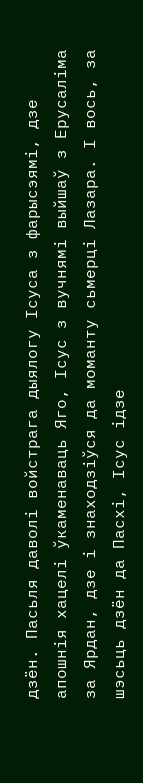дзён. Пасьля даволі войстрага дыялогу Ісуса з фарысэямі, дзе апошнія хацелі ўкаменаваць Яго, Ісус з вучнямі выйшаў з Ерусаліма за Ярдан, дзе і знаходзіўся да моманту сьмерці Лазара. І вось, за шэсьць дзён да Пасхі, Ісус ідзе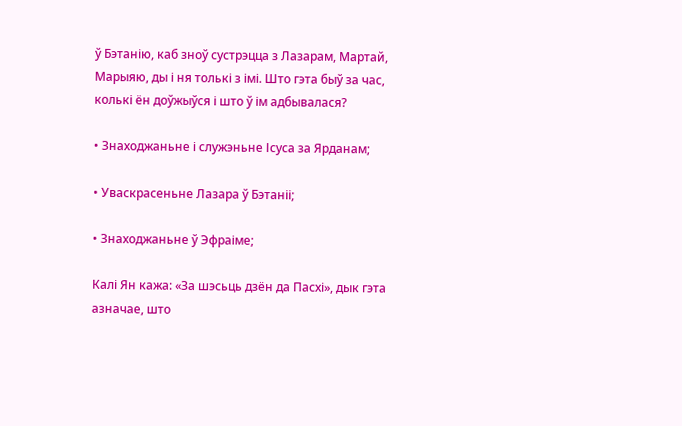ў Бэтанію, каб зноў сустрэцца з Лазарам, Мартай, Марыяю, ды і ня толькі з імі. Што гэта быў за час, колькі ён доўжыўся і што ў ім адбывалася?

• Знаходжаньне і служэньне Ісуса за Ярданам;

• Уваскрасеньне Лазара ў Бэтаніі;

• Знаходжаньне ў Эфраіме;

Калі Ян кажа: «За шэсьць дзён да Пасхі», дык гэта азначае, што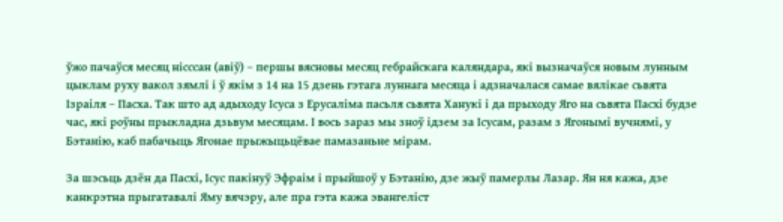ўжо пачаўся месяц нісссан (авіў) – першы вясновы месяц гебрайскага каляндара, які вызначаўся новым лунным цыклам руху вакол зямлі і ў якім з 14 на 15 дзень гэтага луннага месяца і адзначалася самае вялікае сьвята Ізраіля – Пасха. Так што ад адыходу Ісуса з Ерусаліма пасьля сьвята Ханукі і да прыходу Яго на сьвята Пасхі будзе час, які роўны прыкладна дзьвум месяцам. І вось зараз мы зноў ідзем за Ісусам, разам з Ягонымі вучнямі, у Бэтанію, каб пабачыць Ягонае прыжыцьцёвае памазаньне мірам.

За шэсьць дзён да Пасхі, Ісус пакінуў Эфраім і прыйшоў у Бэтанію, дзе жыў памерлы Лазар. Ян ня кажа, дзе канкрэтна прыгатавалі Яму вячэру, але пра гэта кажа эвангеліст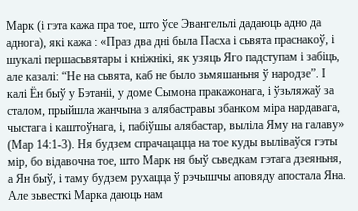Марк (і гэта кажа пра тое, што ўсе Эвангельлі дадаюць адно да аднога), які кажа : «Праз два дні была Пасха і сьвята праснакоў, і шукалі першасьвятары і кніжнікі, як узяць Яго падступам і забіць, але казалі: “Не на сьвята, каб не было зьмяшаньня ў народзе”. І калі Ён быў у Бэтаніі, у доме Сымона пракажонага, і ўзьляжаў за сталом, прыйшла жанчына з алябастравы збанком міра нардавага, чыстага і каштоўнага, і, пабіўшы алябастар, выліла Яму на галаву» (Мар 14:1-3). Ня будзем спрачацацца на тое куды выліваўся гэты мір, бо відавочна тое, што Марк ня быў сьведкам гэтага дзеяньня, а Ян быў, і таму будзем рухацца ў рэчышчы аповяду апостала Яна. Але зьвесткі Марка даюць нам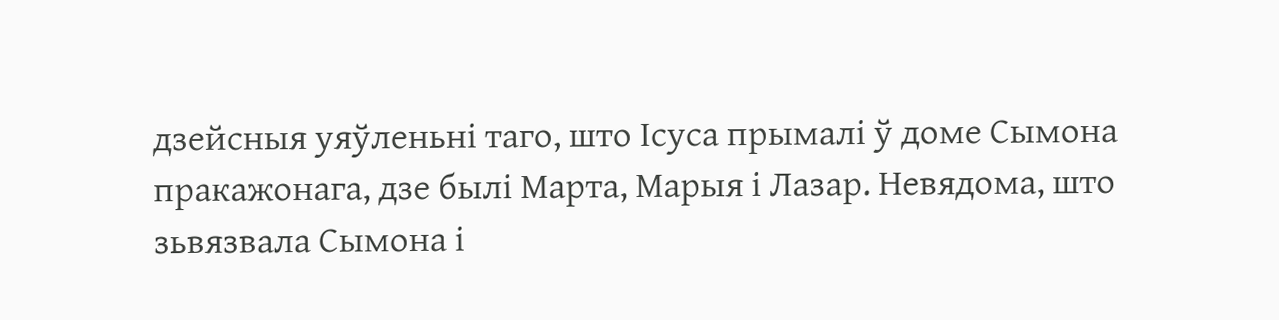дзейсныя уяўленьні таго, што Ісуса прымалі ў доме Сымона пракажонага, дзе былі Марта, Марыя і Лазар. Невядома, што зьвязвала Сымона і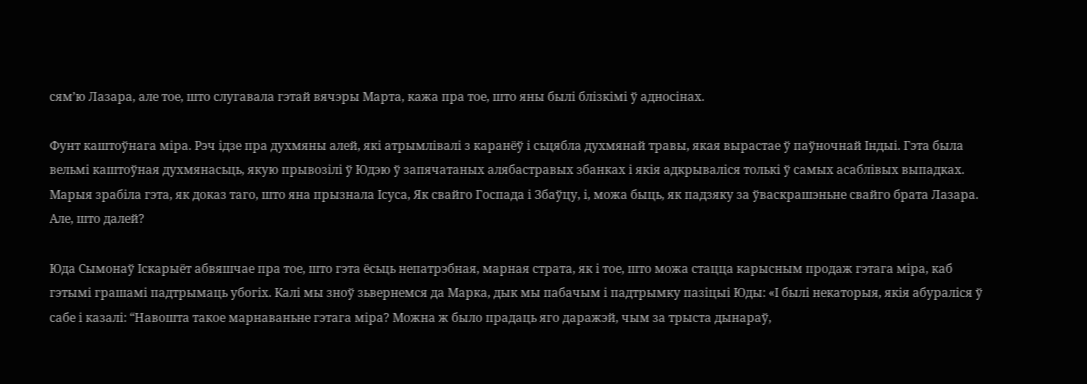сям’ю Лазара, але тое, што слугавала гэтай вячэры Марта, кажа пра тое, што яны былі блізкімі ў адносінах.

Фунт каштоўнага міра. Рэч ідзе пра духмяны алей, які атрымлівалі з каранёў і сьцябла духмянай травы, якая вырастае ў паўночнай Індыі. Гэта была вельмі каштоўная духмянасьць, якую прывозілі ў Юдэю ў запячатаных алябастравых збанках і якія адкрываліся толькі ў самых асаблівых выпадках. Марыя зрабіла гэта, як доказ таго, што яна прызнала Ісуса, Як свайго Госпада і Збаўцу, і, можа быць, як падзяку за ўваскрашэньне свайго брата Лазара. Але, што далей?

Юда Сымонаў Іскарыёт абвяшчае пра тое, што гэта ёсьць непатрэбная, марная страта, як і тое, што можа стацца карысным продаж гэтага міра, каб гэтымі грашамі падтрымаць убогіх. Калі мы зноў зьвернемся да Марка, дык мы пабачым і падтрымку пазіцыі Юды: «І былі некаторыя, якія абураліся ў сабе і казалі: “Навошта такое марнаваньне гэтага міра? Можна ж было прадаць яго даражэй, чым за трыста дынараў,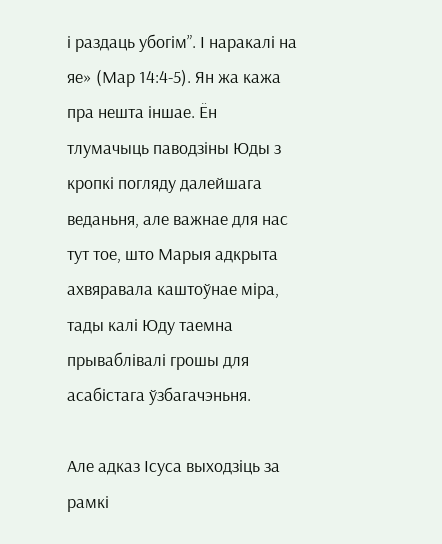і раздаць убогім”. І наракалі на яе» (Мар 14:4-5). Ян жа кажа пра нешта іншае. Ён тлумачыць паводзіны Юды з кропкі погляду далейшага веданьня, але важнае для нас тут тое, што Марыя адкрыта ахвяравала каштоўнае міра, тады калі Юду таемна прываблівалі грошы для асабістага ўзбагачэньня.

Але адказ Ісуса выходзіць за рамкі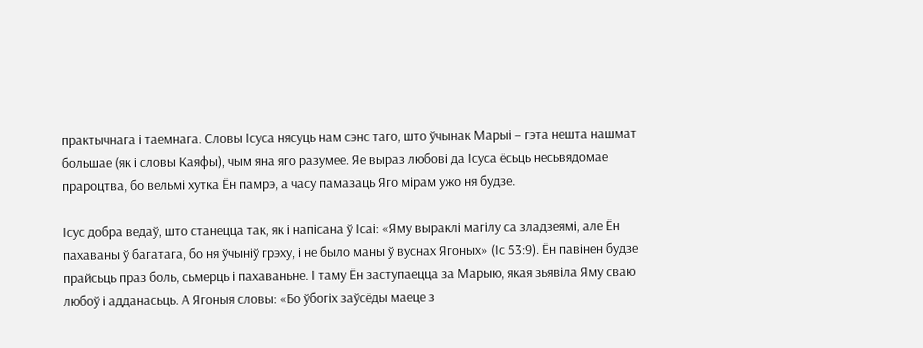практычнага і таемнага. Словы Ісуса нясуць нам сэнс таго, што ўчынак Марыі – гэта нешта нашмат большае (як і словы Каяфы), чым яна яго разумее. Яе выраз любові да Ісуса ёсьць несьвядомае прароцтва, бо вельмі хутка Ён памрэ, а часу памазаць Яго мірам ужо ня будзе.

Ісус добра ведаў, што станецца так, як і напісана ў Ісаі: «Яму выраклі магілу са зладзеямі, але Ён пахаваны ў багатага, бо ня ўчыніў грэху, і не было маны ў вуснах Ягоных» (Іс 53:9). Ён павінен будзе прайсьць праз боль, сьмерць і пахаваньне. І таму Ён заступаецца за Марыю, якая зьявіла Яму сваю любоў і адданасьць. А Ягоныя словы: «Бо ўбогіх заўсёды маеце з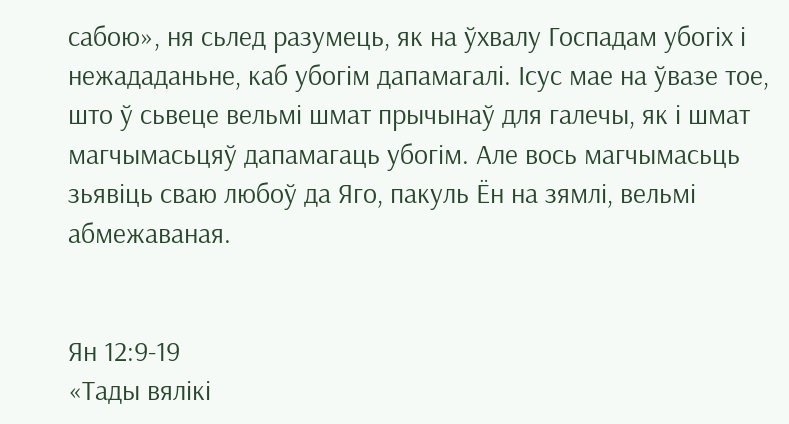сабою», ня сьлед разумець, як на ўхвалу Госпадам убогіх і нежададаньне, каб убогім дапамагалі. Ісус мае на ўвазе тое, што ў сьвеце вельмі шмат прычынаў для галечы, як і шмат магчымасьцяў дапамагаць убогім. Але вось магчымасьць зьявіць сваю любоў да Яго, пакуль Ён на зямлі, вельмі абмежаваная.


Ян 12:9-19
«Тады вялікі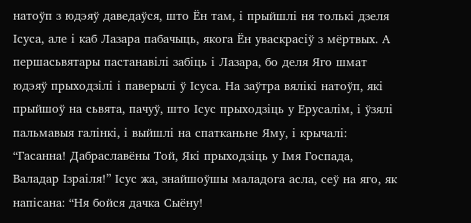натоўп з юдэяў даведаўся, што Ён там, і прыйшлі ня толькі дзеля Ісуса, але і каб Лазара пабачыць, якога Ён уваскрасіў з мёртвых. А першасьвятары пастанавілі забіць і Лазара, бо деля Яго шмат юдэяў прыходзілі і паверылі ў Ісуса. На заўтра вялікі натоўп, які прыйшоў на сьвята, пачуў, што Ісус прыходзіць у Ерусалім, і ўзялі пальмавыя галінкі, і выйшлі на спатканьне Яму, і крычалі: “Гасанна! Дабраславёны Той, Які прыходзіць у Імя Госпада, Валадар Ізраіля!” Ісус жа, знайшоўшы маладога асла, сеў на яго, як напісана: “Ня бойся дачка Сыёну!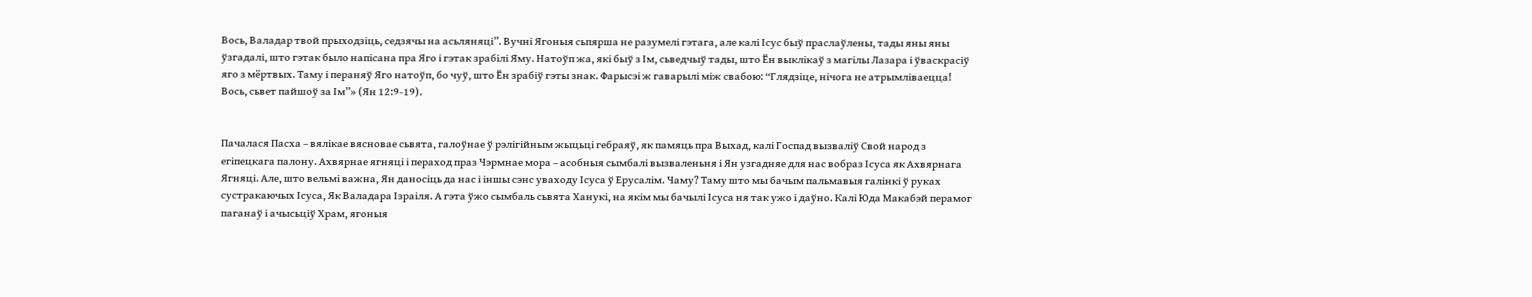Вось, Валадар твой прыходзіць, седзячы на асьляняці”. Вучні Ягоныя сьпярша не разумелі гэтага, але калі Ісус быў праслаўлены, тады яны яны ўзгадалі, што гэтак было напісана пра Яго і гэтак зрабілі Яму. Натоўп жа, які быў з Ім, сьведчыў тады, што Ён выклікаў з магілы Лазара і ўваскрасіў яго з мёртвых. Таму і пераняў Яго натоўп, бо чуў, што Ён зрабіў гэты знак. Фарысэі ж гаварылі між свабою: “Глядзіце, нічога не атрымліваецца! Вось, сьвет пайшоў за Ім”» (Ян 12:9-19).


Пачалася Пасха – вялікае вясновае сьвята, галоўнае ў рэлігійным жыцьці гебраяў, як памяць пра Выхад, калі Госпад вызваліў Свой народ з егіпецкага палону. Ахвярнае ягняці і пераход праз Чэрмнае мора – асобныя сымбалі вызваленьня і Ян узгадняе для нас вобраз Ісуса як Ахвярнага Ягняці. Але, што вельмі важна, Ян даносіць да нас і іншы сэнс уваходу Ісуса ў Ерусалім. Чаму? Таму што мы бачым пальмавыя галінкі ў руках сустракаючых Ісуса, Як Валадара Ізраіля. А гэта ўжо сымбаль сьвята Ханукі, на якім мы бачылі Ісуса ня так ужо і даўно. Калі Юда Макабэй перамог паганаў і ачысьціў Храм, ягоныя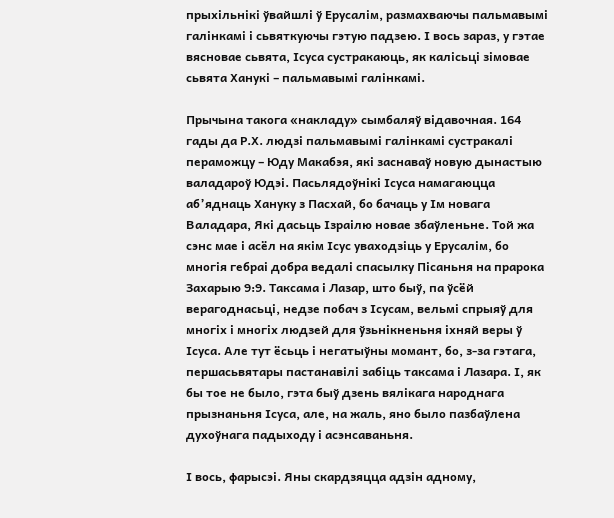прыхільнікі ўвайшлі ў Ерусалім, размахваючы пальмавымі галінкамі і сьвяткуючы гэтую падзею. І вось зараз, у гэтае вясновае сьвята, Ісуса сустракаюць, як калісьці зімовае сьвята Ханукі – пальмавымі галінкамі.

Прычына такога «накладу» сымбаляў відавочная. 164 гады да Р.Х. людзі пальмавымі галінкамі сустракалі пераможцу – Юду Макабэя, які заснаваў новую дынастыю валадароў Юдэі. Пасьлядоўнікі Ісуса намагаюцца аб’яднаць Хануку з Пасхай, бо бачаць у Ім новага Валадара, Які дасьць Ізраілю новае збаўленьне. Той жа сэнс мае і асёл на якім Ісус уваходзіць у Ерусалім, бо многія гебраі добра ведалі спасылку Пісаньня на прарока Захарыю 9:9. Таксама і Лазар, што быў, па ўсёй верагоднасьці, недзе побач з Ісусам, вельмі спрыяў для многіх і многіх людзей для ўзьнікненьня іхняй веры ў Ісуса. Але тут ёсьць і негатыўны момант, бо, з-за гэтага, першасьвятары пастанавілі забіць таксама і Лазара. І, як бы тое не было, гэта быў дзень вялікага народнага прызнаньня Ісуса, але, на жаль, яно было пазбаўлена духоўнага падыходу і асэнсаваньня.

І вось, фарысэі. Яны скардзяцца адзін адному,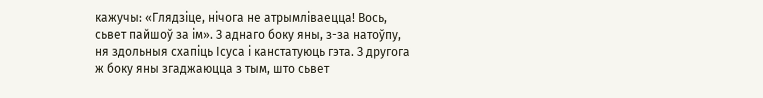кажучы: «Глядзіце, нічога не атрымліваецца! Вось, сьвет пайшоў за ім». З аднаго боку яны, з-за натоўпу, ня здольныя схапіць Ісуса і канстатуюць гэта. З другога ж боку яны згаджаюцца з тым, што сьвет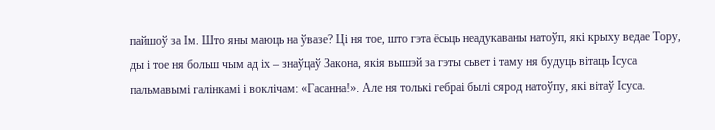пайшоў за Ім. Што яны маюць на ўвазе? Ці ня тое, што гэта ёсьць неадукаваны натоўп, які крыху ведае Тору, ды і тое ня больш чым ад іх – знаўцаў Закона, якія вышэй за гэты сьвет і таму ня будуць вітаць Ісуса пальмавымі галінкамі і воклічам: «Гасанна!». Але ня толькі гебраі былі сярод натоўпу, які вітаў Ісуса.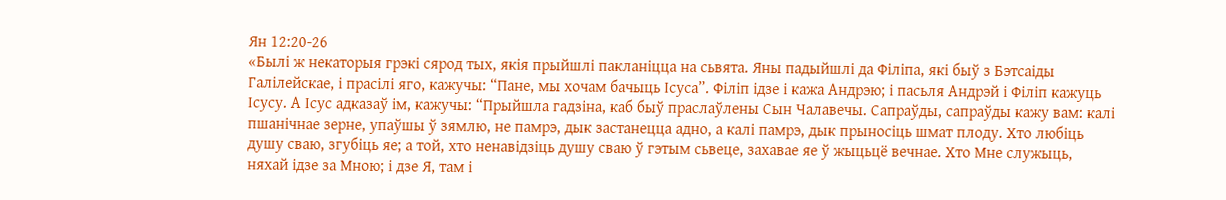Ян 12:20-26
«Былі ж некаторыя грэкі сярод тых, якія прыйшлі пакланіцца на сьвята. Яны падыйшлі да Філіпа, які быў з Бэтсаіды Галілейскае, і прасілі яго, кажучы: “Пане, мы хочам бачыць Ісуса”. Філіп ідзе і кажа Андрэю; і пасьля Андрэй і Філіп кажуць Ісусу. А Ісус адказаў ім, кажучы: “Прыйшла гадзіна, каб быў праслаўлены Сын Чалавечы. Сапраўды, сапраўды кажу вам: калі пшанічнае зерне, упаўшы ў зямлю, не памрэ, дык застанецца адно, а калі памрэ, дык прыносіць шмат плоду. Хто любіць душу сваю, згубіць яе; а той, хто ненавідзіць душу сваю ў гэтым сьвеце, захавае яе ў жыцьцё вечнае. Хто Мне служыць, няхай ідзе за Мною; і дзе Я, там і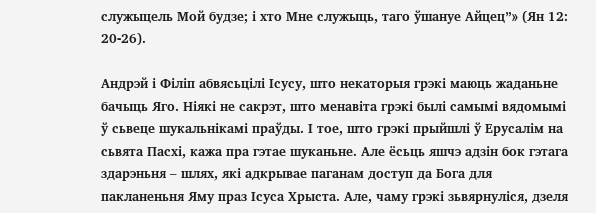служыцель Мой будзе; і хто Мне служыць, таго ўшануе Айцец”» (Ян 12: 20-26).

Андрэй і Філіп абвясьцілі Ісусу, што некаторыя грэкі маюць жаданьне бачыць Яго. Ніякі не сакрэт, што менавіта грэкі былі самымі вядомымі ў сьвеце шукальнікамі праўды. І тое, што грэкі прыйшлі ў Ерусалім на сьвята Пасхі, кажа пра гэтае шуканьне. Але ёсьць яшчэ адзін бок гэтага здарэньня – шлях, які адкрывае паганам доступ да Бога для пакланеньня Яму праз Ісуса Хрыста. Але, чаму грэкі зьвярнуліся, дзеля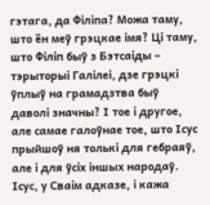гэтага, да Філіпа? Можа таму, што ён меў грэцкае імя? Ці таму, што Філіп быў з Бэтсаіды – тэрыторыі Галілеі, дзе грэцкі ўплыў на грамадзтва быў даволі значны? І тое і другое, але самае галоўнае тое, што Ісус прыйшоў ня толькі для гебраяў, але і для ўсіх іншых народаў. Ісус, у Сваім адказе, і кажа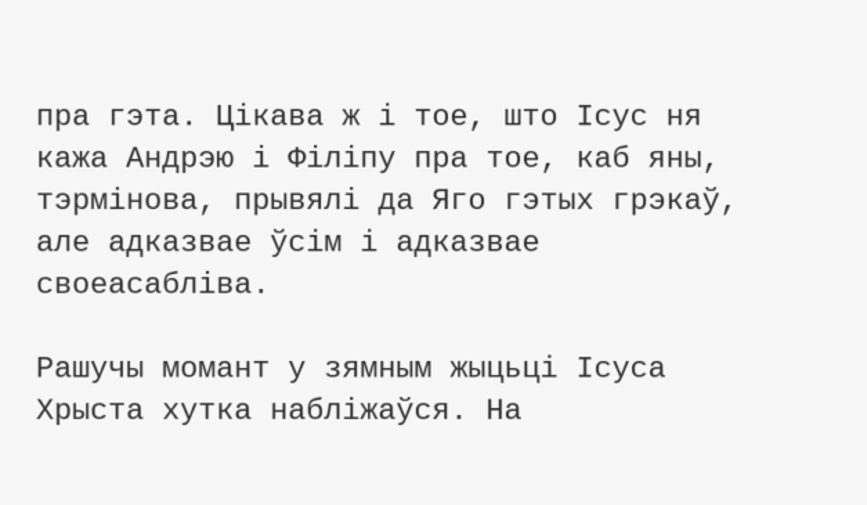пра гэта. Цікава ж і тое, што Ісус ня кажа Андрэю і Філіпу пра тое, каб яны, тэрмінова, прывялі да Яго гэтых грэкаў, але адказвае ўсім і адказвае своеасабліва.

Рашучы момант у зямным жыцьці Ісуса Хрыста хутка набліжаўся. На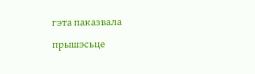гэта паказвала прышэсьце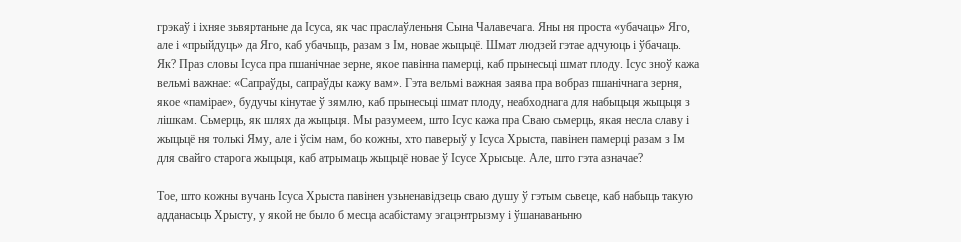грэкаў і іхняе зьвяртаньне да Ісуса, як час праслаўленьня Сына Чалавечага. Яны ня проста «убачаць» Яго, але і «прыйдуць» да Яго, каб убачыць, разам з Ім, новае жыцьцё. Шмат людзей гэтае адчуюць і ўбачаць. Як? Праз словы Ісуса пра пшанічнае зерне, якое павінна памерці, каб прынесьці шмат плоду. Ісус зноў кажа вельмі важнае: «Сапраўды, сапраўды кажу вам». Гэта вельмі важная заява пра вобраз пшанічнага зерня, якое «памірае», будучы кінутае ў зямлю, каб прынесьці шмат плоду, неабходнага для набыцьця жыцьця з лішкам. Сьмерць, як шлях да жыцьця. Мы разумеем, што Ісус кажа пра Сваю сьмерць, якая несла славу і жыцьцё ня толькі Яму, але і ўсім нам, бо кожны, хто паверыў у Ісуса Хрыста, павінен памерці разам з Ім для свайго старога жыцьця, каб атрымаць жыцьцё новае ў Ісусе Хрысьце. Але, што гэта азначае?

Тое, што кожны вучань Ісуса Хрыста павінен узьненавідзець сваю душу ў гэтым сьвеце, каб набыць такую адданасьць Хрысту, у якой не было б месца асабістаму эгацэнтрызму і ўшанаваньню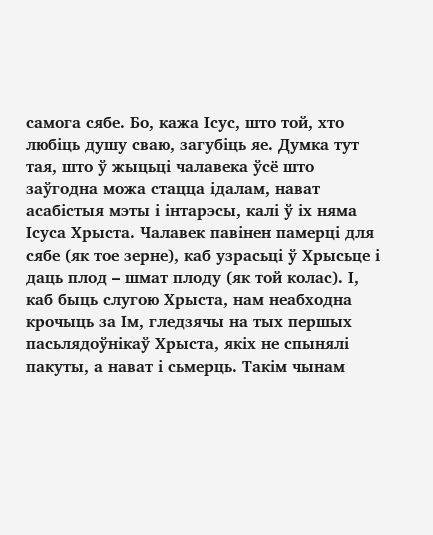самога сябе. Бо, кажа Ісус, што той, хто любіць душу сваю, загубіць яе. Думка тут тая, што ў жыцьці чалавека ўсё што заўгодна можа стацца ідалам, нават асабістыя мэты і інтарэсы, калі ў іх няма Ісуса Хрыста. Чалавек павінен памерці для сябе (як тое зерне), каб узрасьці ў Хрысьце і даць плод – шмат плоду (як той колас). І, каб быць слугою Хрыста, нам неабходна крочыць за Ім, гледзячы на тых першых пасьлядоўнікаў Хрыста, якіх не спынялі пакуты, а нават і сьмерць. Такім чынам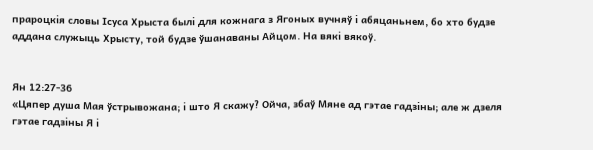прароцкія словы Ісуса Хрыста былі для кожнага з Ягоных вучняў і абяцаньнем, бо хто будзе аддана служыць Хрысту, той будзе ўшанаваны Айцом. На вякі вякоў.


Ян 12:27-36
«Цяпер душа Мая ўстрывожана; і што Я скажу? Ойча, збаў Мяне ад гэтае гадзіны; але ж дзеля гэтае гадзіны Я і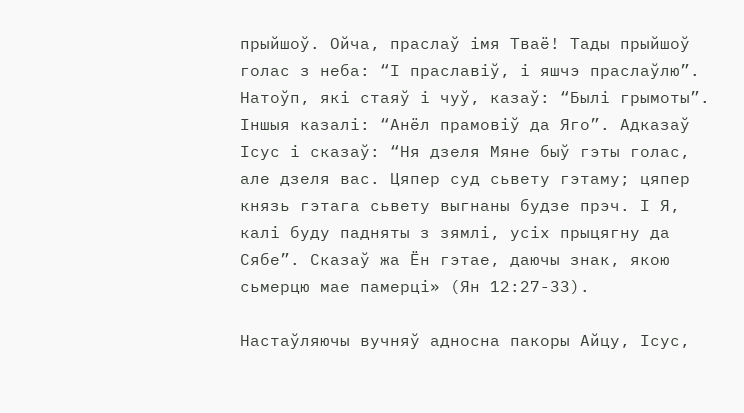прыйшоў. Ойча, праслаў імя Тваё! Тады прыйшоў голас з неба: “І праславіў, і яшчэ праслаўлю”. Натоўп, які стаяў і чуў, казаў: “Былі грымоты”. Іншыя казалі: “Анёл прамовіў да Яго”. Адказаў Ісус і сказаў: “Ня дзеля Мяне быў гэты голас, але дзеля вас. Цяпер суд сьвету гэтаму; цяпер князь гэтага сьвету выгнаны будзе прэч. І Я, калі буду падняты з зямлі, усіх прыцягну да Сябе”. Сказаў жа Ён гэтае, даючы знак, якою сьмерцю мае памерці» (Ян 12:27-33).

Настаўляючы вучняў адносна пакоры Айцу, Ісус,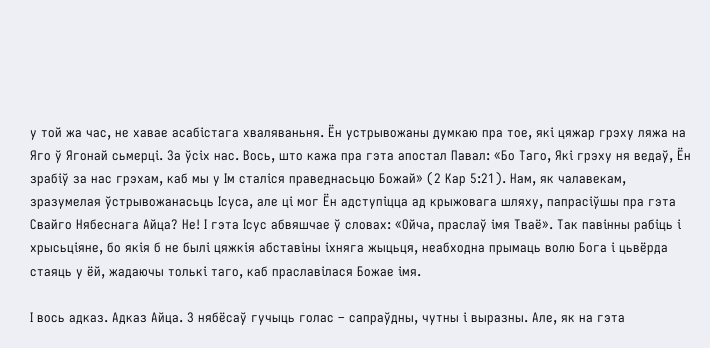у той жа час, не хавае асабістага хваляваньня. Ён устрывожаны думкаю пра тое, які цяжар грэху ляжа на Яго ў Ягонай сьмерці. За ўсіх нас. Вось, што кажа пра гэта апостал Павал: «Бо Таго, Які грэху ня ведаў, Ён зрабіў за нас грэхам, каб мы у Ім сталіся праведнасьцю Божай» (2 Кар 5:21). Нам, як чалавекам, зразумелая ўстрывожанасьць Ісуса, але ці мог Ён адступіцца ад крыжовага шляху, папрасіўшы пра гэта Свайго Нябеснага Айца? Не! І гэта Ісус абвяшчае ў словах: «Ойча, праслаў імя Тваё». Так павінны рабіць і хрысьціяне, бо якія б не былі цяжкія абставіны іхняга жыцьця, неабходна прымаць волю Бога і цьвёрда стаяць у ёй, жадаючы толькі таго, каб праславілася Божае імя.

І вось адказ. Адказ Айца. З нябёсаў гучыць голас – сапраўдны, чутны і выразны. Але, як на гэта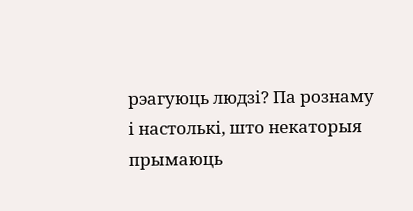рэагуюць людзі? Па рознаму і настолькі, што некаторыя прымаюць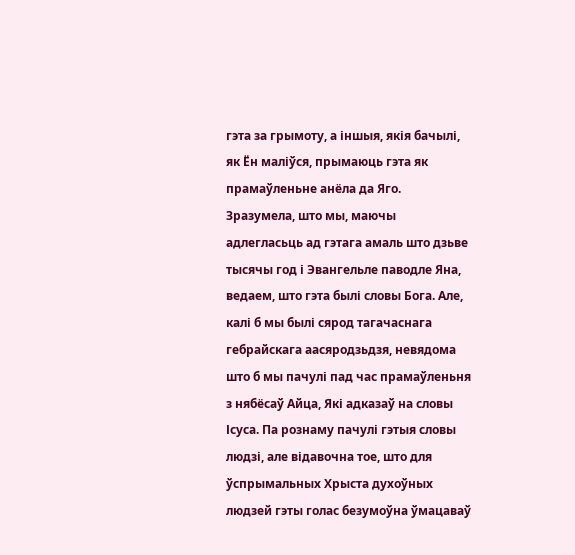гэта за грымоту, а іншыя, якія бачылі, як Ён маліўся, прымаюць гэта як прамаўленьне анёла да Яго. Зразумела, што мы, маючы адлегласьць ад гэтага амаль што дзьве тысячы год і Эвангельле паводле Яна, ведаем, што гэта былі словы Бога. Але, калі б мы былі сярод тагачаснага гебрайскага аасяродзьдзя, невядома што б мы пачулі пад час прамаўленьня з нябёсаў Айца, Які адказаў на словы Ісуса. Па рознаму пачулі гэтыя словы людзі, але відавочна тое, што для ўспрымальных Хрыста духоўных людзей гэты голас безумоўна ўмацаваў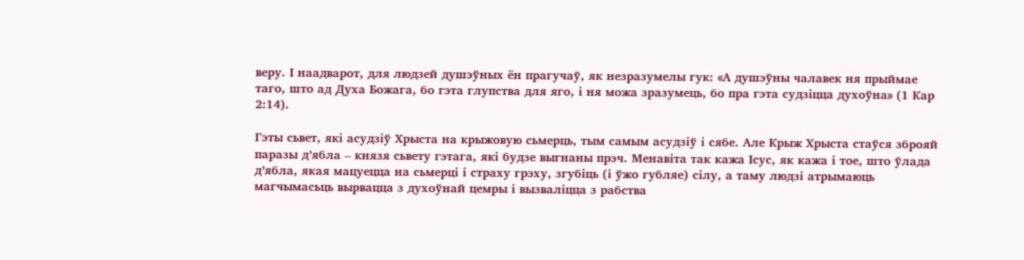веру. І наадварот, для людзей душэўных ён прагучаў, як незразумелы гук: «А душэўны чалавек ня прыймае таго, што ад Духа Божага, бо гэта глупства для яго, і ня можа зразумець, бо пра гэта судзіцца духоўна» (1 Кар 2:14).

Гэты сьвет, які асудзіў Хрыста на крыжовую сьмерць, тым самым асудзіў і сябе. Але Крыж Хрыста стаўся зброяй паразы д’ябла – князя сьвету гэтага, які будзе выгнаны прэч. Менавіта так кажа Ісус, як кажа і тое, што ўлада д’ябла, якая мацуецца на сьмерці і страху грэху, згубіць (і ўжо губляе) сілу, а таму людзі атрымаюць магчымасьць вырвацца з духоўнай цемры і вызваліцца з рабства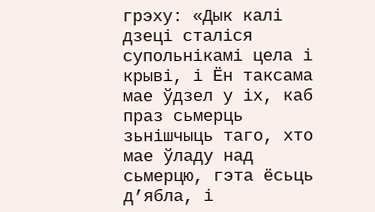грэху: «Дык калі дзеці сталіся супольнікамі цела і крыві, і Ён таксама мае ўдзел у іх, каб праз сьмерць зьнішчыць таго, хто мае ўладу над сьмерцю, гэта ёсьць д’ябла, і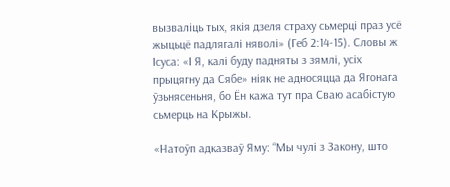вызваліць тых, якія дзеля страху сьмерці праз усё жыцьцё падлягалі няволі» (Геб 2:14-15). Словы ж Ісуса: «І Я, калі буду падняты з зямлі, усіх прыцягну да Сябе» ніяк не адносяцца да Ягонага ўзьнясеньня, бо Ён кажа тут пра Сваю асабістую сьмерць на Крыжы.

«Натоўп адказваў Яму: “Мы чулі з Закону, што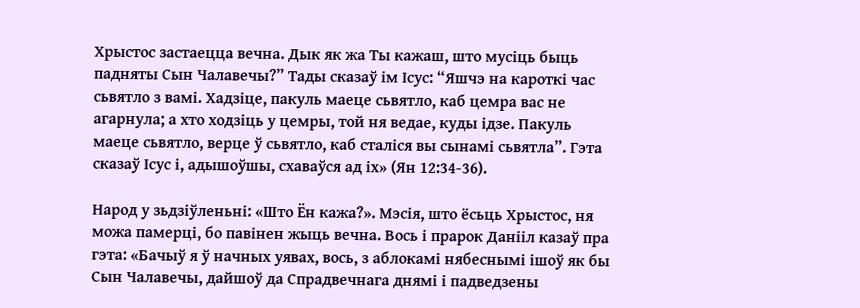Хрыстос застаецца вечна. Дык як жа Ты кажаш, што мусіць быць падняты Сын Чалавечы?” Тады сказаў ім Ісус: “Яшчэ на кароткі час сьвятло з вамі. Хадзіце, пакуль маеце сьвятло, каб цемра вас не агарнула; а хто ходзіць у цемры, той ня ведае, куды ідзе. Пакуль маеце сьвятло, верце ў сьвятло, каб сталіся вы сынамі сьвятла”. Гэта сказаў Ісус і, адышоўшы, схаваўся ад іх» (Ян 12:34-36).

Народ у зьдзіўленьні: «Што Ён кажа?». Мэсія, што ёсьць Хрыстос, ня можа памерці, бо павінен жыць вечна. Вось і прарок Данііл казаў пра гэта: «Бачыў я ў начных уявах, вось, з аблокамі нябеснымі ішоў як бы Сын Чалавечы, дайшоў да Спрадвечнага днямі і падведзены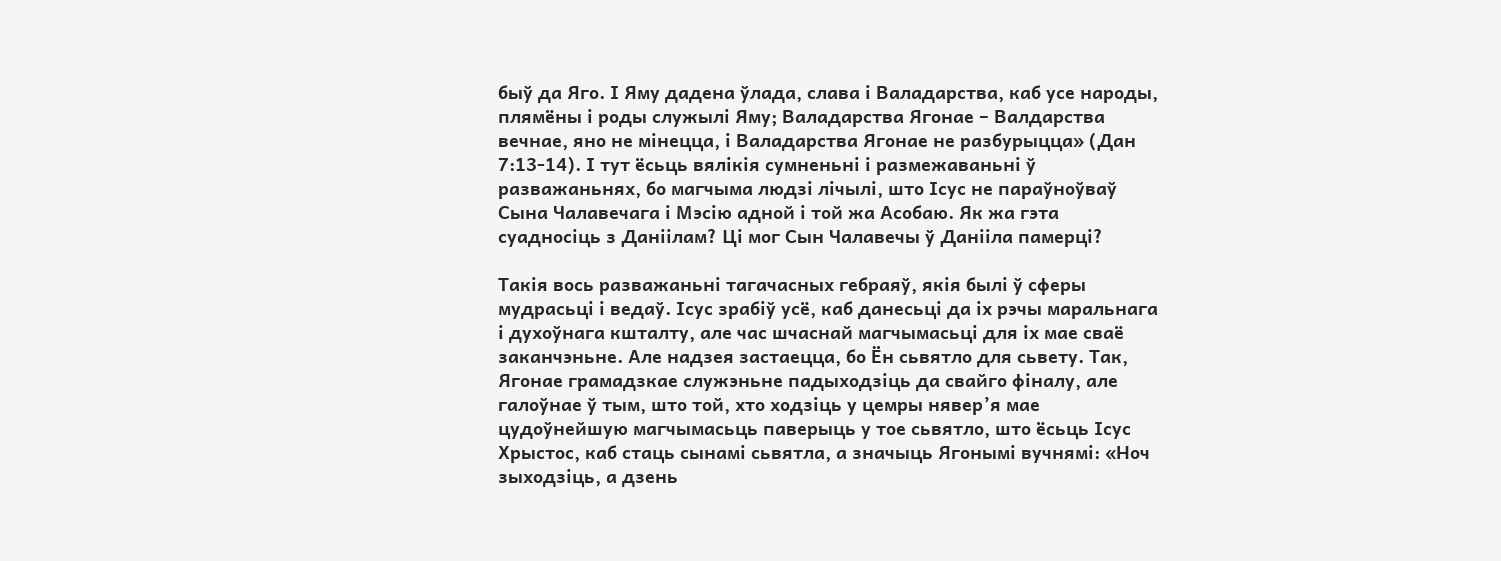быў да Яго. І Яму дадена ўлада, слава і Валадарства, каб усе народы, плямёны і роды служылі Яму; Валадарства Ягонае – Валдарства вечнае, яно не мінецца, і Валадарства Ягонае не разбурыцца» (Дан 7:13-14). І тут ёсьць вялікія сумненьні і размежаваньні ў разважаньнях, бо магчыма людзі лічылі, што Ісус не параўноўваў Сына Чалавечага і Мэсію адной і той жа Асобаю. Як жа гэта суадносіць з Даніілам? Ці мог Сын Чалавечы ў Данііла памерці?

Такія вось разважаньні тагачасных гебраяў, якія былі ў сферы мудрасьці і ведаў. Ісус зрабіў усё, каб данесьці да іх рэчы маральнага і духоўнага кшталту, але час шчаснай магчымасьці для іх мае сваё заканчэньне. Але надзея застаецца, бо Ён сьвятло для сьвету. Так, Ягонае грамадзкае служэньне падыходзіць да свайго фіналу, але галоўнае ў тым, што той, хто ходзіць у цемры нявер’я мае цудоўнейшую магчымасьць паверыць у тое сьвятло, што ёсьць Ісус Хрыстос, каб стаць сынамі сьвятла, а значыць Ягонымі вучнямі: «Ноч зыходзіць, а дзень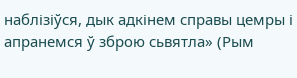наблізіўся, дык адкінем справы цемры і апранемся ў зброю сьвятла» (Рым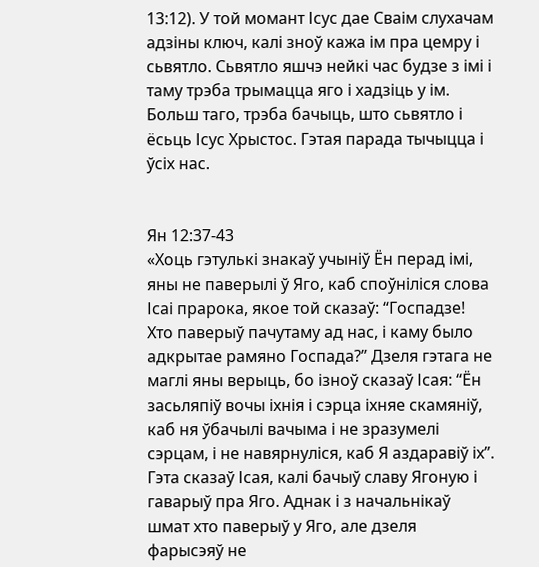13:12). У той момант Ісус дае Сваім слухачам адзіны ключ, калі зноў кажа ім пра цемру і сьвятло. Сьвятло яшчэ нейкі час будзе з імі і таму трэба трымацца яго і хадзіць у ім. Больш таго, трэба бачыць, што сьвятло і ёсьць Ісус Хрыстос. Гэтая парада тычыцца і ўсіх нас.


Ян 12:37-43
«Хоць гэтулькі знакаў учыніў Ён перад імі, яны не паверылі ў Яго, каб споўніліся слова Ісаі прарока, якое той сказаў: “Госпадзе! Хто паверыў пачутаму ад нас, і каму было адкрытае рамяно Госпада?” Дзеля гэтага не маглі яны верыць, бо ізноў сказаў Ісая: “Ён засьляпіў вочы іхнія і сэрца іхняе скамяніў, каб ня ўбачылі вачыма і не зразумелі сэрцам, і не навярнуліся, каб Я аздаравіў іх”. Гэта сказаў Ісая, калі бачыў славу Ягоную і гаварыў пра Яго. Аднак і з начальнікаў шмат хто паверыў у Яго, але дзеля фарысэяў не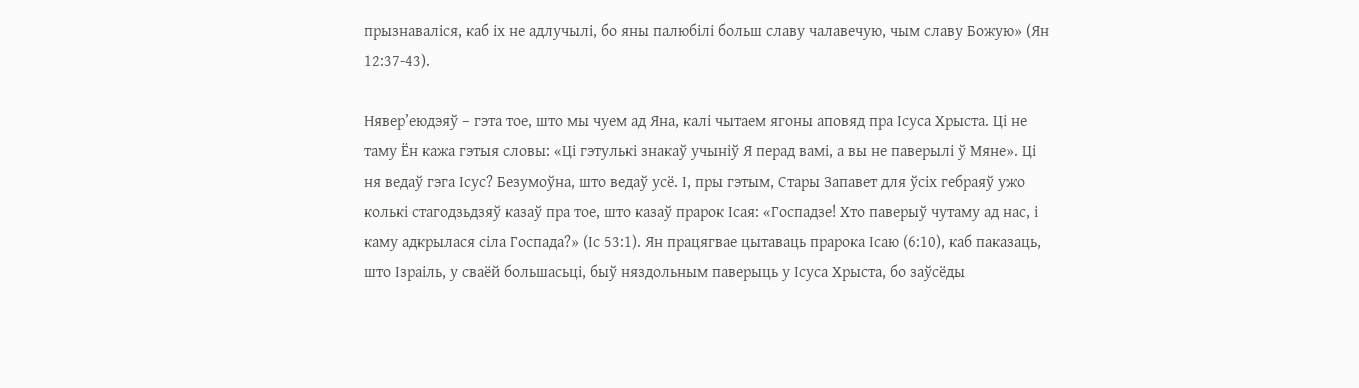прызнаваліся, каб іх не адлучылі, бо яны палюбілі больш славу чалавечую, чым славу Божую» (Ян 12:37-43).

Нявер’еюдэяў – гэта тое, што мы чуем ад Яна, калі чытаем ягоны аповяд пра Ісуса Хрыста. Ці не таму Ён кажа гэтыя словы: «Ці гэтулькі знакаў учыніў Я перад вамі, а вы не паверылі ў Мяне». Ці ня ведаў гэга Ісус? Безумоўна, што ведаў усё. І, пры гэтым, Стары Запавет для ўсіх гебраяў ужо колькі стагодзьдзяў казаў пра тое, што казаў прарок Ісая: «Госпадзе! Хто паверыў чутаму ад нас, і каму адкрылася сіла Госпада?» (Іс 53:1). Ян працягвае цытаваць прарока Ісаю (6:10), каб паказаць, што Ізраіль, у сваёй большасьці, быў няздольным паверыць у Ісуса Хрыста, бо заўсёды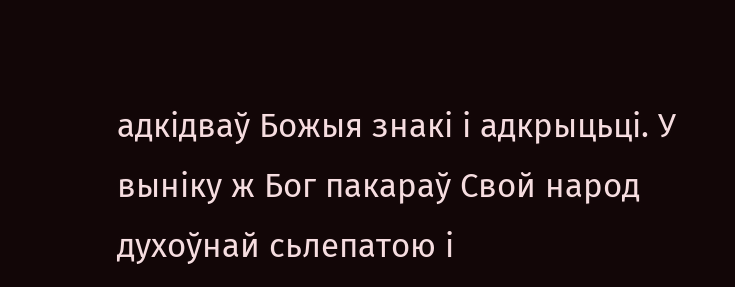адкідваў Божыя знакі і адкрыцьці. У выніку ж Бог пакараў Свой народ духоўнай сьлепатою і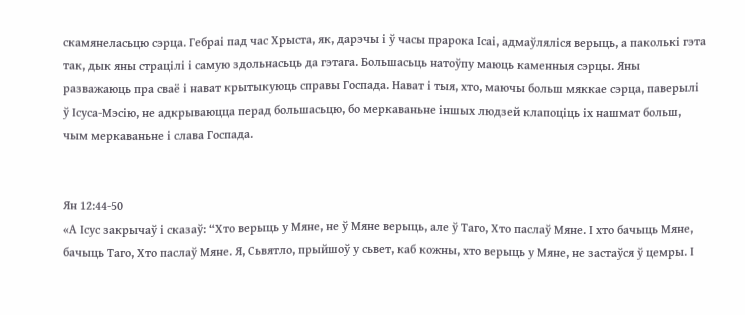скамянеласьцю сэрца. Гебраі пад час Хрыста, як, дарэчы і ў часы прарока Ісаі, адмаўляліся верыць, а паколькі гэта так, дык яны страцілі і самую здольнасьць да гэтага. Большасьць натоўпу маюць каменныя сэрцы. Яны разважаюць пра сваё і нават крытыкуюць справы Госпада. Нават і тыя, хто, маючы больш мяккае сэрца, паверылі ў Ісуса-Мэсію, не адкрываюцца перад большасьцю, бо меркаваньне іншых людзей клапоціць іх нашмат больш, чым меркаваньне і слава Госпада.


Ян 12:44-50
«А Ісус закрычаў і сказаў: “Хто верыць у Мяне, не ў Мяне верыць, але ў Таго, Хто паслаў Мяне. І хто бачыць Мяне, бачыць Таго, Хто паслаў Мяне. Я, Сьвятло, прыйшоў у сьвет, каб кожны, хто верыць у Мяне, не застаўся ў цемры. І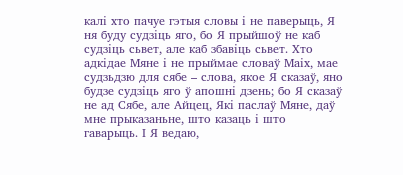калі хто пачуе гэтыя словы і не паверыць, Я ня буду судзіць яго, бо Я прыйшоў не каб судзіць сьвет, але каб збавіць сьвет. Хто адкідае Мяне і не прыймае словаў Маіх, мае судзьдзю для сябе – слова, якое Я сказаў, яно будзе судзіць яго ў апошні дзень; бо Я сказаў не ад Сябе, але Айцец, Які паслаў Мяне, даў мне прыказаньне, што казаць і што гаварыць. І Я ведаю,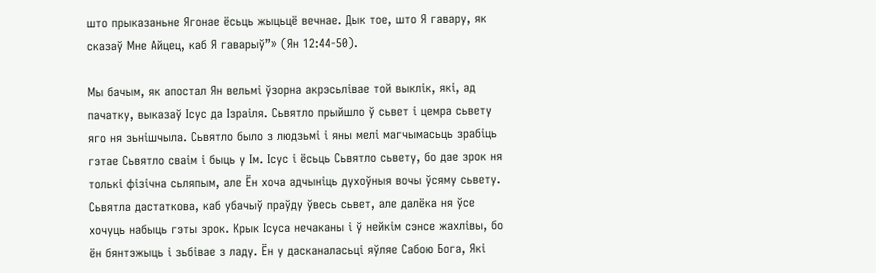што прыказаньне Ягонае ёсьць жыцьцё вечнае. Дык тое, што Я гавару, як сказаў Мне Айцец, каб Я гаварыў”» (Ян 12:44-50).

Мы бачым, як апостал Ян вельмі ўзорна акрэсьлівае той выклік, які, ад пачатку, выказаў Ісус да Ізраіля. Сьвятло прыйшло ў сьвет і цемра сьвету яго ня зьнішчыла. Сьвятло было з людзьмі і яны мелі магчымасьць зрабіць гэтае Сьвятло сваім і быць у Ім. Ісус і ёсьць Сьвятло сьвету, бо дае зрок ня толькі фізічна сьляпым, але Ён хоча адчыніць духоўныя вочы ўсяму сьвету. Сьвятла дастаткова, каб убачыў праўду ўвесь сьвет, але далёка ня ўсе хочуць набыць гэты зрок. Крык Ісуса нечаканы і ў нейкім сэнсе жахлівы, бо ён бянтэжыць і зьбівае з ладу. Ён у дасканаласьці яўляе Сабою Бога, Які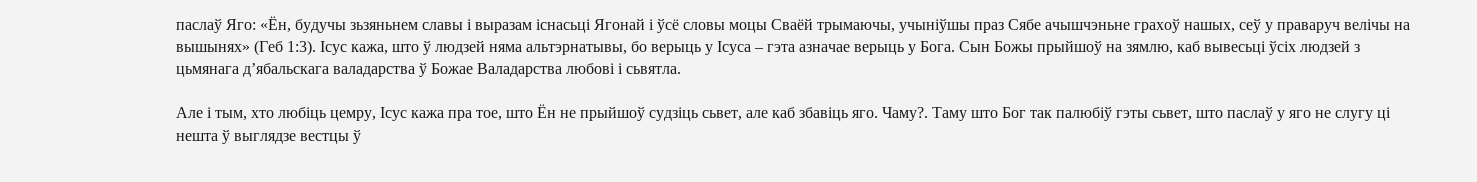паслаў Яго: «Ён, будучы зьзяньнем славы і выразам існасьці Ягонай і ўсё словы моцы Сваёй трымаючы, учыніўшы праз Сябе ачышчэньне грахоў нашых, сеў у праваруч велічы на вышынях» (Геб 1:3). Ісус кажа, што ў людзей няма альтэрнатывы, бо верыць у Ісуса – гэта азначае верыць у Бога. Сын Божы прыйшоў на зямлю, каб вывесьці ўсіх людзей з цьмянага д’ябальскага валадарства ў Божае Валадарства любові і сьвятла.

Але і тым, хто любіць цемру, Ісус кажа пра тое, што Ён не прыйшоў судзіць сьвет, але каб збавіць яго. Чаму?. Таму што Бог так палюбіў гэты сьвет, што паслаў у яго не слугу ці нешта ў выглядзе вестцы ў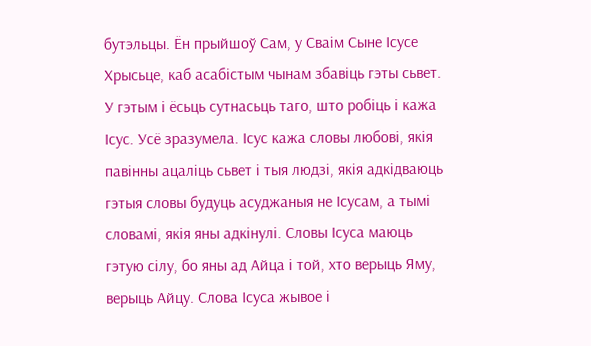бутэльцы. Ён прыйшоў Сам, у Сваім Сыне Ісусе Хрысьце, каб асабістым чынам збавіць гэты сьвет. У гэтым і ёсьць сутнасьць таго, што робіць і кажа Ісус. Усё зразумела. Ісус кажа словы любові, якія павінны ацаліць сьвет і тыя людзі, якія адкідваюць гэтыя словы будуць асуджаныя не Ісусам, а тымі словамі, якія яны адкінулі. Словы Ісуса маюць гэтую сілу, бо яны ад Айца і той, хто верыць Яму, верыць Айцу. Слова Ісуса жывое і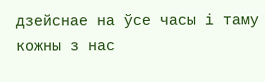дзейснае на ўсе часы і таму кожны з нас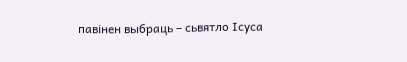павінен выбраць – сьвятло Ісуса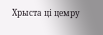Хрыста ці цемру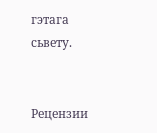гэтага сьвету.


Рецензии